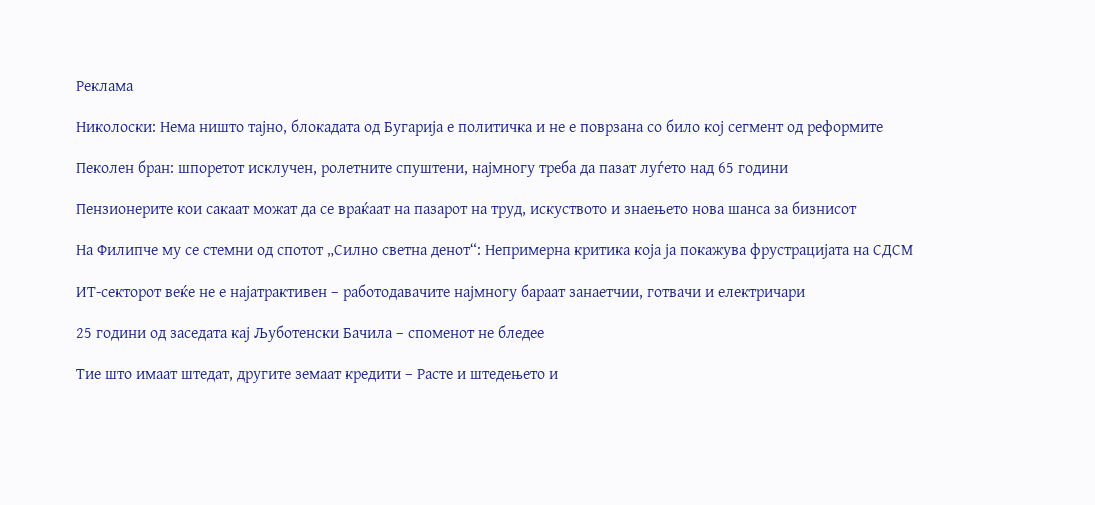Реклама

Николоски: Нема ништо тајно, блокадата од Бугарија е политичка и не е поврзана со било кој сегмент од реформите

Пеколен бран: шпоретот исклучен, ролетните спуштени, најмногу треба да пазат луѓето над 65 години

Пензионерите кои сакаат можат да се враќаат на пазарот на труд, искуството и знаењето нова шанса за бизнисот

На Филипче му се стемни од спотот „Силно светна денот“: Непримерна критика која ја покажува фрустрацијата на СДСМ

ИТ-секторот веќе не е најатрактивен – работодавачите најмногу бараат занаетчии, готвачи и електричари

25 години од заседата кај Љуботенски Бачила – споменот не бледее

Тие што имаат штедат, другите земаат кредити – Расте и штедењето и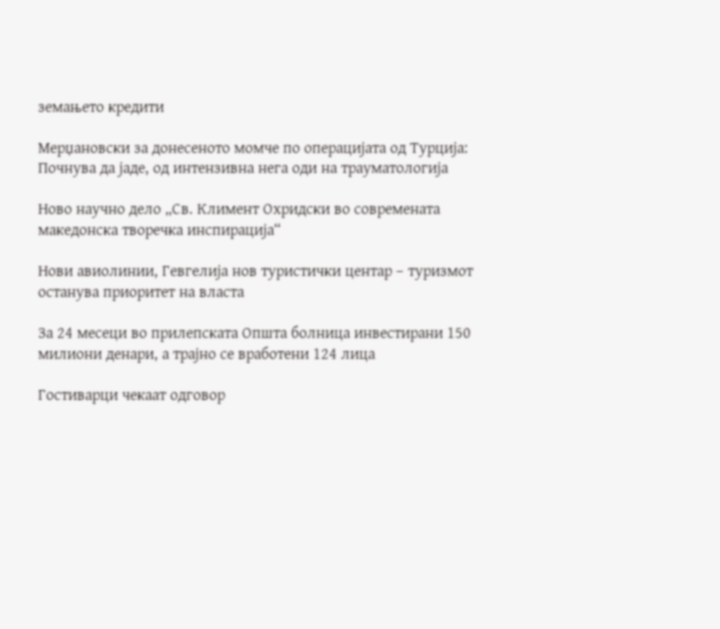земањето кредити

Мерџановски за донесеното момче по операцијата од Турција: Почнува да јаде, од интензивна нега оди на трауматологија

Ново научно дело „Св. Климент Охридски во современата македонска творечка инспирација“

Нови авиолинии, Гевгелија нов туристички центар – туризмот останува приоритет на власта

За 24 месеци во прилепската Општа болница инвестирани 150 милиони денари, а трајно се вработени 124 лица

Гостиварци чекаат одговор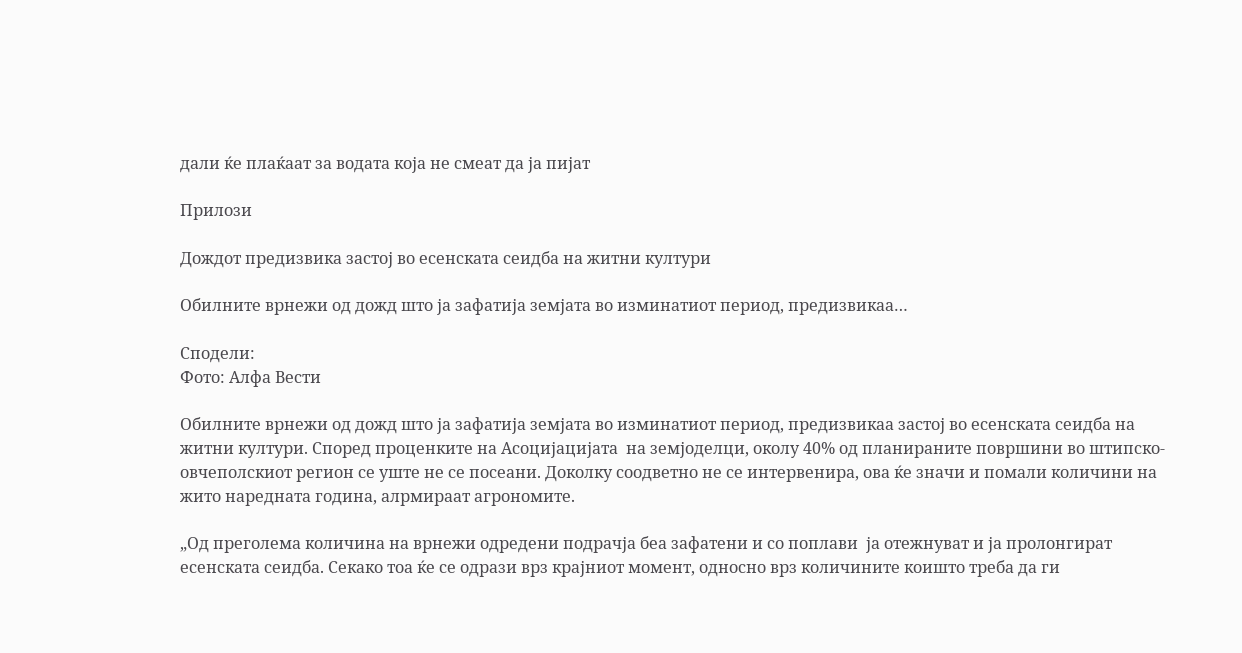дали ќе плаќаат за водата која не смеат да ја пијат

Прилози

Дождот предизвика застој во есенската сеидба на житни култури

Обилните врнежи од дожд што ја зафатија земјата во изминатиот период, предизвикаа…

Сподели:
Фото: Алфа Вести

Обилните врнежи од дожд што ја зафатија земјата во изминатиот период, предизвикаа застој во есенската сеидба на житни култури. Според проценките на Асоцијацијата  на земјоделци, околу 40% од планираните површини во штипско-овчеполскиот регион се уште не се посеани. Доколку соодветно не се интервенира, ова ќе значи и помали количини на жито наредната година, алрмираат агрономите.

„Од преголема количина на врнежи одредени подрачја беа зафатени и со поплави  ја отежнуват и ја пролонгират есенската сеидба. Секако тоа ќе се одрази врз крајниот момент, односно врз количините коишто треба да ги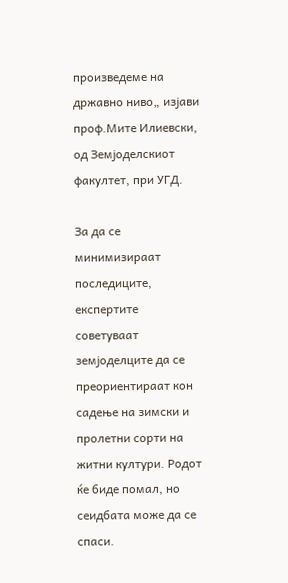произведеме на државно ниво„ изјави проф.Мите Илиевски, од Земјоделскиот факултет, при УГД.

За да се минимизираат последиците, експертите советуваат земјоделците да се преориентираат кон садење на зимски и пролетни сорти на житни култури. Родот ќе биде помал, но сеидбата може да се спаси.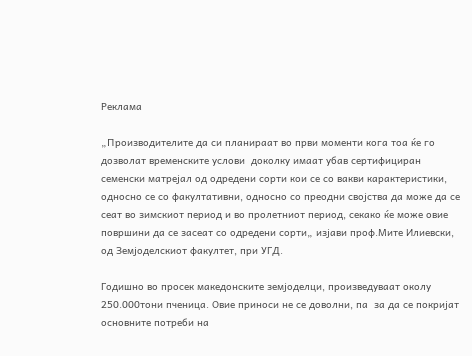Реклама

„Производителите да си планираат во први моменти кога тоа ќе го дозволат временските услови  доколку имаат убав сертифициран семенски матрејал од одредени сорти кои се со вакви карактеристики, односно се со факултативни, односно со преодни својства да може да се сеат во зимскиот период и во пролетниот период, секако ќе може овие површини да се засеат со одредени сорти„ изјави проф.Мите Илиевски, од Земјоделскиот факултет, при УГД.

Годишно во просек македонските земјоделци, произведуваат околу 250.000тони пченица. Овие приноси не се доволни, па  за да се покријат основните потреби на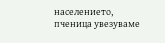населението, пченица увезуваме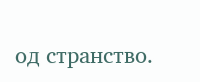од странство.